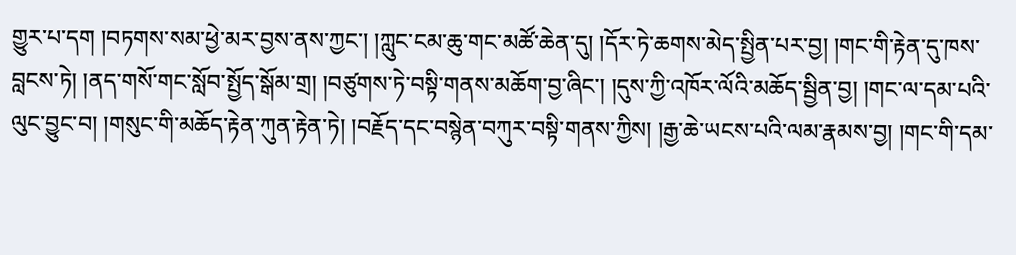གྱུར་པ་དག །བཏགས་སམ་ཕྱེ་མར་བྱས་ནས་ཀྱང་། །ཀླུང་ངམ་ཆུ་གང་མཚོ་ཆེན་དུ། །དོར་ཏེ་ཆགས་མེད་སྤྱིན་པར་བྱ། །གང་གི་རྟེན་དུ་ཁས་བླངས་ཏེ། །ནད་གསོ་གང་སློབ་སྤྱོད་སྒོམ་གྲ། །བཙུགས་ཏེ་བསྟི་གནས་མཆོག་བྱ་ཞིང་། །དུས་ཀྱི་འཁོར་ལོའི་མཆོད་སྦྱིན་བྱ། །གང་ལ་དམ་པའི་ལུང་བྱུང་བ། །གསུང་གི་མཆོད་རྟེན་ཀུན་རྟེན་ཏེ། །བརྗོད་དང་བསྙེན་བཀུར་བསྟི་གནས་ཀྱིས། །རྒྱ་ཆེ་ཡངས་པའི་ལམ་རྣམས་བྱ། །གང་གི་དམ་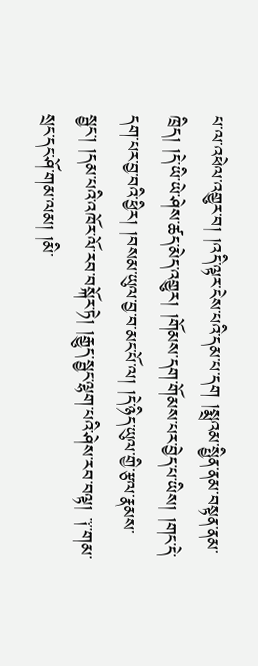པ་ལ་འཕེལ་འགྱུར་བ། །འདི་ལྟར་ངེས་པའི་དམ་པ་དག །སྨྲའམ་སྤྱིན་ནམ་བསྟན་ནམ་ཁྲིད། །དེ་ཡི་ཡེ་ཤེས་ཚད་མེད་འགྱུར། །གོམས་དག་གོམས་པར་བྱེད་པ་ཡིས། །གང་དེ་དག་པར་བྱ་བའི་ཕྱིར། །བསམ་ཡུལ་བྱ་བ་མང་པོ་ལ། །དེ་ཉིད་ཡུལ་གྱི་རྩལ་རྣམས་སྦྱང་། །དམ་པའི་འཁོར་ལོ་རབ་བསྐོར་ཏེ། །རྒྱུད་སྦྱང་ལྷག་པའི་ཤེས་རབ་བལྟ། ་༑་གམ་སྲང་དང་ཤོ་གམ་ལམ། །མི་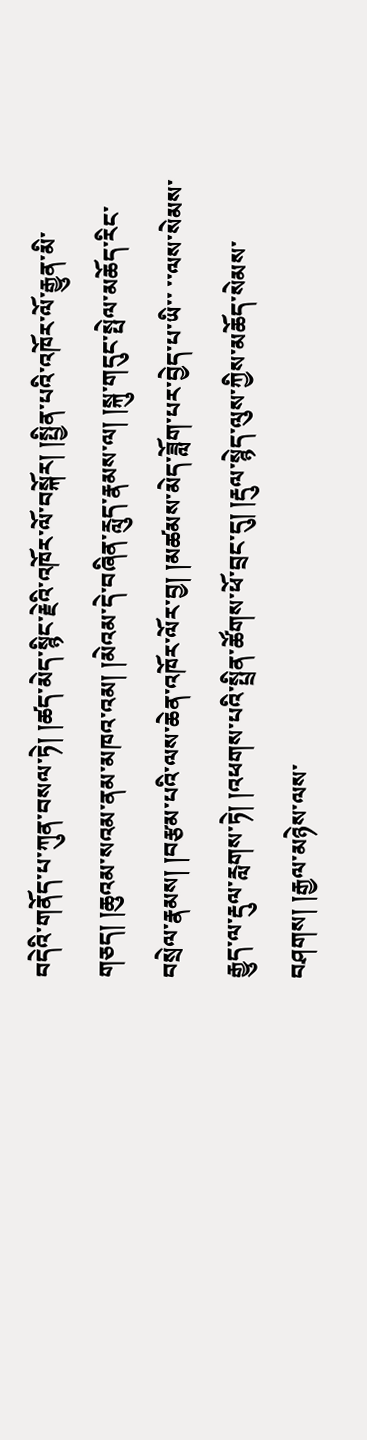བདེའི་གནོད་པ་ཀུན་བསལ་ཏེ། །ཚད་མེད་སྙིང་རྗེའི་འཁོར་ལོ་བསྐོར། །སྤྱིན་པའི་འཁོར་ལོ་རྒྱུན་མི་གཅད། །ཆུའམ་སའམ་ནམ་མཁའ་འམ། །མེའམ་དེ་བཞིན་རླུད་རྣམས་ལ། །སྐུ་གདུང་སྤེལ་མཆོད་རིང་བསྲེལ་རྣམས། །བརྩམ་པའི་ལས་ཆེན་འཁོར་ལོར་བྱ། །མཚམས་མེད་ཟློག་པར་བྱེད་པ་ཡི་་ ་་ལས་སེམས་རྒྱུད་ལ་རྡུལ་རླགས་ཏེ། །འཕགས་པའི་སྤྲིན་ཚོགས་ཕོ་བྲང་དུ། །རྡུལ་སྙེད་ལུས་ཀྱིས་མཆོད་སེམས་བཤགས། །རྒྱལ་མཉེས་ལས་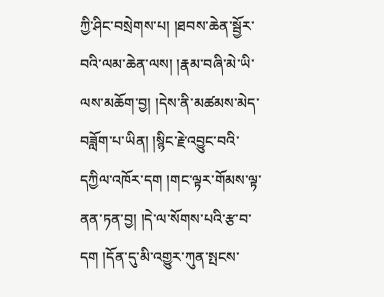ཀྱི་ཤིང་བསྲེགས་པ། །ཐབས་ཆེན་སྦྱོར་བའི་ལམ་ཆེན་ལས། །རྣམ་བཞི་མེ་ཡི་ལས་མཆོག་བྱ། །དེས་ནི་མཚམས་མེད་བཟློག་པ་ཡིན། །སྙིང་རྗེ་འབྱུང་བའི་དཀྱིལ་འཁོར་དག །གང་ལྟར་གོམས་ལྟ་ནན་ཏན་བྱ། །དེ་ལ་སོགས་པའི་རྩ་བ་དག །དོན་དུ་མི་འགྱུར་ཀུན་སྤངས་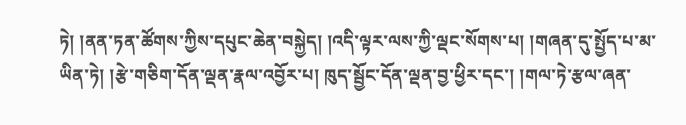ཏེ། །ནན་ཏན་ཚོགས་ཀྱིས་དཔུང་ཆེན་བསྐྱེད། །འདི་ལྟར་ལས་ཀྱི་ལྡང་སོགས་པ། །གཞན་དུ་སྤྱོད་པ་མ་ཡིན་ཏེ། །རྩེ་གཅིག་དོན་ལྡན་རྣལ་འབྱོར་པ། ཁུད་སྦྱོང་དོན་ལྡན་བྱ་ཕྱིར་དང་། །གལ་ཏེ་རྩལ་ཞན་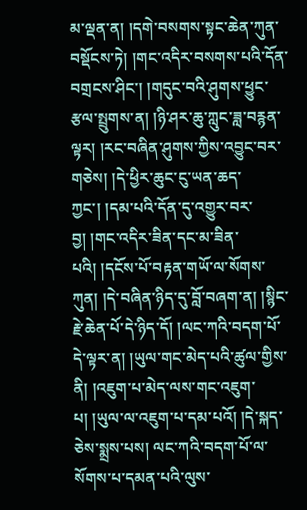མ་ལྡན་ན། །དགེ་བསགས་སྟང་ཆེན་ཀུན་བསྡོངས་ཏེ། །གང་འདིར་བསགས་པའི་དོན་བགྲངས་ཤིང་། །གདུང་བའི་ཤུགས་ཕྱུང་རྩལ་སྤྲུགས་ན། །ཉི་ཤར་ཆུ་ཀླུང་ཟླ་བརྙན་ལྟར། །རང་བཞིན་ཤུགས་ཀྱིས་འབྱུང་བར་གཅེས། །དེ་ཕྱིར་ཆུང་ངུ་ཡན་ཆད་ཀྱང་། །དམ་པའི་དོན་དུ་འགྱུར་བར་བྱ། །གང་འདིར་ཟིན་དང་མ་ཟིན་པའི། །དངོས་པོ་བརྟན་གཡོ་ལ་སོགས་ཀུན། །དེ་བཞིན་ཉིད་དུ་བློ་བཞག་ན། །སྙིང་རྗེ་ཆེན་པོ་དེ་ཉིད་དོ། །ལང་ཀའི་བདག་པོ་དེ་ལྟར་ན། །ཡུལ་གང་མེད་པའི་ཚུལ་གྱིས་ནི། །འཇུག་པ་མེད་ལས་གང་འཇུག་པ། །ཡུལ་ལ་འཇུག་པ་དམ་པའོ། །དེ་སྐད་ཅེས་སྨྲས་པས། ལང་ཀའི་བདག་པོ་ལ་སོགས་པ་དམན་པའི་ལུས་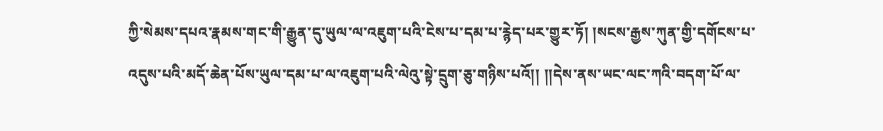ཀྱི་སེམས་དཔའ་རྣམས་གང་གི་རྒྱུན་དུ་ཡུལ་ལ་འཇུག་པའི་ངེས་པ་དམ་པ་རྙེད་པར་གྱུར་ཏོ། །སངས་རྒྱས་ཀུན་གྱི་དགོངས་པ་འདུས་པའི་མདོ་ཆེན་པོས་ཡུལ་དམ་པ་ལ་འཇུག་པའི་ལེའུ་སྟེ་དྲུག་ཅུ་གཉིས་པའོ།། །།དེས་ནས་ཡང་ལང་ཀའི་བདག་པོ་ལ་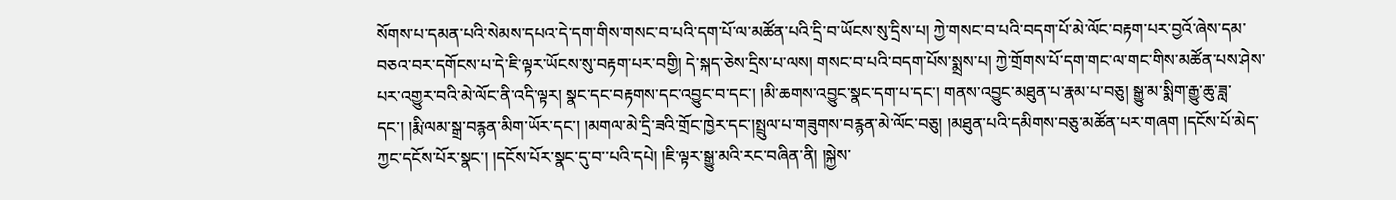སོགས་པ་དམན་པའི་སེམས་དཔའ་དེ་དག་གིས་གསང་བ་པའི་དག་པོ་ལ་མཚོན་པའི་དྲི་བ་ཡོངས་སུ་དྲིས་པ། ཀྱེ་གསང་བ་པའི་བདག་པོ་མེ་ལོང་བརྟག་པར་བྱའོ་ཞེས་དམ་བཅའ་བར་དགོངས་པ་དེ་ཇི་ལྟར་ཡོངས་སུ་བརྟག་པར་བགྱི། དེ་སྐད་ཅེས་དྲིས་པ་ལས། གསང་བ་པའི་བདག་པོས་སྨྲས་པ། ཀྱེ་གྲོགས་པོ་དག་གང་ལ་གང་གིས་མཚོན་པས་ཤེས་པར་འགྱུར་བའི་མེ་ལོང་ནི་འདི་ལྟར། སྣང་དང་བརྟགས་དང་འབྱུང་བ་དང་། །མི་ཆགས་འབྱུང་སྣང་དག་པ་དང་། གནས་འབྱུང་མཐུན་པ་རྣམ་པ་བཅུ། སྒྱུ་མ་སྨིག་རྒྱུ་ཆུ་ཟླ་དང་། །རྨི་ལམ་སྒྲ་བརྙན་མིག་ཡོར་དང་། །མགལ་མེ་དྲི་ཟའི་གྲོང་ཁྱེར་དང་།སྤྲུལ་པ་གཟུགས་བརྙན་མེ་ལོང་བཅུ། །མཐུན་པའི་དམིགས་བཅུ་མཚོན་པར་གཞག །དངོས་པོ་མེད་ཀྱང་དངོས་པོར་སྣང་། །དངོས་པོར་སྣང་དུ་བ་་པའི་དཔེ། །ཇི་ལྟར་སྒྱུ་མའི་རང་བཞིན་ནི། །སྐྱེས་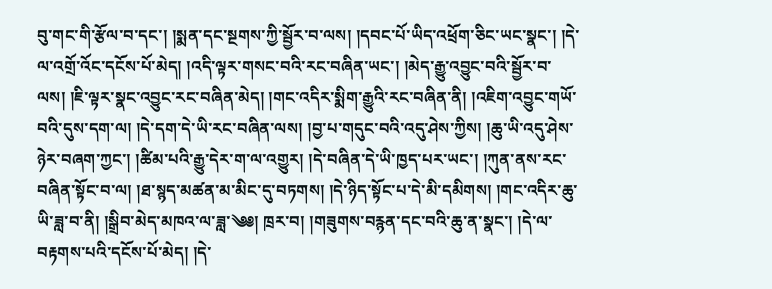བུ་གང་གི་རྩོལ་བ་དང་། །སྨན་དང་སྔགས་ཀྱི་སྦྱོར་བ་ལས། །དབང་པོ་ཡིད་འཕྲོག་ཅིང་ཡང་སྣང་། །དེ་ལ་འགྲོ་འོང་དངོས་པོ་མེད། །འདི་ལྟར་གསང་བའི་རང་བཞིན་ཡང་། །མེད་རྒྱུ་འབྱུང་བའི་སྦྱོར་བ་ལས། །ཇི་ལྟར་སྣང་འབྱུང་རང་བཞིན་མེད། །གང་འདིར་སྨིག་རྒྱུའི་རང་བཞིན་ནི། །འཇིག་འབྱུང་གཡོ་བའི་དུས་དག་ལ། །དེ་དག་དེ་ཡི་རང་བཞིན་ལས། །བྱ་པ་གདུང་བའི་འདུ་ཤེས་ཀྱིས། །ཆུ་ཡི་འདུ་ཤེས་ཉེར་བཞག་ཀྱང་། །ཚིམ་པའི་རྒྱུ་དེར་ག་ལ་འགྱུར། །དེ་བཞིན་དེ་ཡི་ཁྱད་པར་ཡང་། །ཀུན་ནས་རང་བཞིན་སྟོང་བ་ལ། །ཐ་སྙད་མཚན་མ་མིང་དུ་བཏགས། །དེ་ཉིད་སྟོང་པ་དེ་མི་དམིགས། །གང་འདིར་ཆུ་ཡི་ཟླ་བ་ནི། །སྒྲིབ་མེད་མཁའ་ལ་ཟླ་༄༅། ཁྲར་བ། །གཟུགས་བརྙན་དང་བའི་ཆུ་ན་སྣང་། །དེ་ལ་བརྟགས་པའི་དངོས་པོ་མེད། །དེ་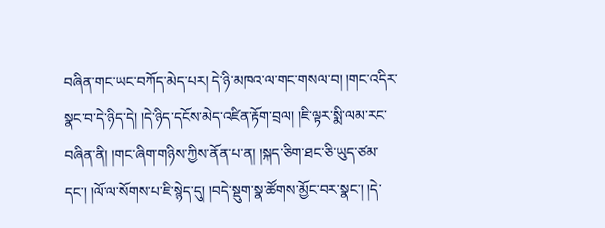བཞིན་གང་ཡང་བཀོད་མེད་པར། དེ་ཉི་མཁའ་ལ་གང་གསལ་བ། །གང་འདིར་སྣང་བ་དེ་ཉིད་དེ། །དེ་ཉིད་དངོས་མེད་འཛིན་རྟོག་བྲལ། །ཇི་ལྟར་སྨི་ལམ་རང་བཞིན་ནི། །གང་ཞིག་གཉིས་ཀྱིས་ནོན་པ་ན། །སྐད་ཅིག་ཐང་ཅི་ཡུད་ཙམ་དང་། །ལོ་ལ་སོགས་པ་ཇི་སྙེད་དུ། །བདེ་སྡུག་སྣ་ཚོགས་མྱོང་བར་སྣང་། །དེ་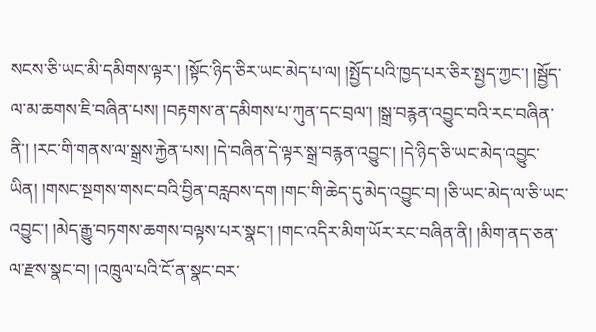སངས་ཅི་ཡང་མི་དམིགས་ལྟར་། །སྟོང་ཉིད་ཅིར་ཡང་མེད་པ་ལ། །སྤྱོད་པའི་ཁྱད་པར་ཅིར་སྤྱད་ཀྱང་། །སྦྱོད་ལ་མ་ཆགས་ཇི་བཞིན་པས། །བརྟགས་ན་དམིགས་པ་ཀུན་དང་བྲལ་། །སྒྲ་བརྙན་འབྱུང་བའི་རང་བཞིན་ནི་། །རང་གི་གནས་ལ་སྒྲས་རྐྱེན་པས། །དེ་བཞིན་དེ་ལྟར་སྒྲ་བརྙན་འབྱུང་། །དེ་ཉིད་ཅི་ཡང་མེད་འབྱུང་ཡིན། །གསང་སྔགས་གསང་བའི་བྱིན་བརླབས་དག །གང་གི་ཆེད་དུ་མེད་འབྱུང་བ། །ཅི་ཡང་མེད་ལ་ཅི་ཡང་འབྱུང་། །མེད་རྒྱུ་བཏགས་ཆགས་བལྟས་པར་སྣང་། །གང་འདིར་མིག་ཡོར་རང་བཞིན་ནི། །མིག་ནད་ཅན་ལ་རྫས་སྣང་བ། །འཁྲུལ་པའི་ངོ་ན་སྣང་བར་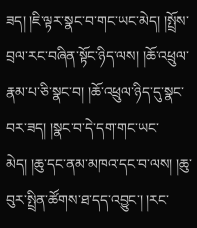ཟད། །ཇི་ལྟར་སྣང་བ་གང་ཡང་མེད། །སྤྲོས་བྲལ་རང་བཞིན་སྟོང་ཉིད་ལས། །ཆོ་འཕྲུལ་རྣམ་པ་ཅི་སྣང་བ། །ཆོ་འཕྲུལ་ཉིད་དུ་སྣང་བར་ཟད། །སྣང་བ་དེ་དག་གང་ཡང་མེད། །ཆུ་དང་ནམ་མཁའ་དང་བ་ལས། །ཆུ་བུར་སྤྲིན་ཚོགས་ཐ་དད་འབྱུང་། །རང་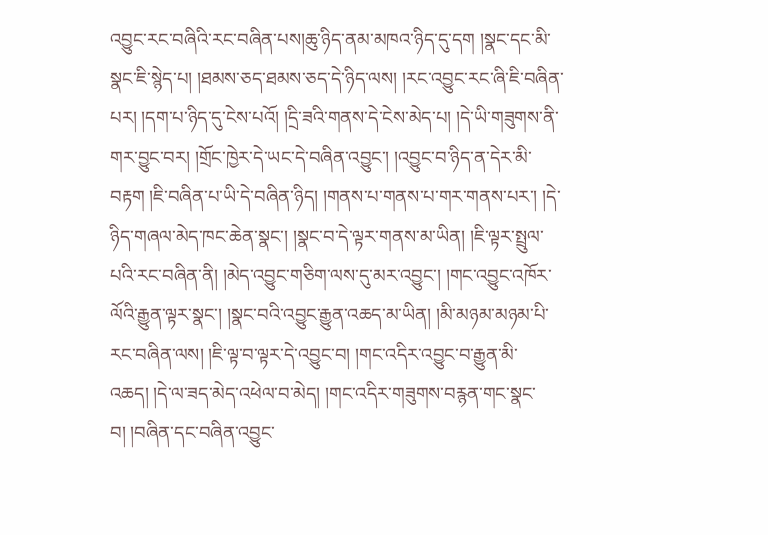འབྱུང་རང་བཞིའི་རང་བཞིན་པས།ཆུ་ཉིད་ནམ་མཁའ་ཉིད་དུ་དག །སྣང་དང་མི་སྣང་ཇི་སྙེད་པ། །ཐམས་ཅད་ཐམས་ཅད་དེ་ཉིད་ལས། །རང་འབྱུང་རང་ཞི་ཇི་བཞིན་པར། །དག་པ་ཉིད་དུ་ངེས་པའོ། །དྲི་ཟའི་གནས་དེ་ངེས་མེད་པ། །དེ་ཡི་གཟུགས་ནི་གར་བྱུང་བར། །གྲོང་ཁྱེར་དེ་ཡང་དེ་བཞིན་འབྱུང་། །འབྱུང་བ་ཉིད་ན་དེར་མི་བརྟག །ཇི་བཞིན་པ་ཡི་དེ་བཞིན་ཉིད། །གནས་པ་གནས་པ་གར་གནས་པར་། །དེ་ཉིད་གཞལ་མེད་ཁང་ཆེན་སྣང་། །སྣང་བ་དེ་ལྟར་གནས་མ་ཡིན། །ཇི་ལྟར་སྤྲུལ་པའི་རང་བཞིན་ནི། །མེད་འབྱུང་གཅིག་ལས་དུ་མར་འབྱུང་། །གང་འབྱུང་འཁོར་ལོའི་རྒྱུན་ལྟར་སྣང་། །སྣང་བའི་འབྱུང་རྒྱུན་འཆད་མ་ཡིན། །མི་མཉམ་མཉམ་པི་རང་བཞིན་ལས། །ཇི་ལྟ་བ་ལྟར་དེ་འབྱུང་བ། །གང་འདིར་འབྱུང་བ་རྒྱུན་མི་འཆད། །དེ་ལ་ཟད་མེད་འཕེལ་བ་མེད། །གང་འདིར་གཟུགས་བརྙན་གང་སྣང་བ། །བཞིན་དང་བཞིན་འབྱུང་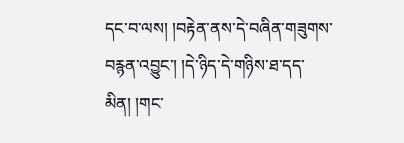དང་བ་ལས། །བརྟེན་ནས་དེ་བཞིན་གཟུགས་བརྙན་འབྱུང་། །དེ་ཉིད་དེ་གཉིས་ཐ་དད་མིན། །གང་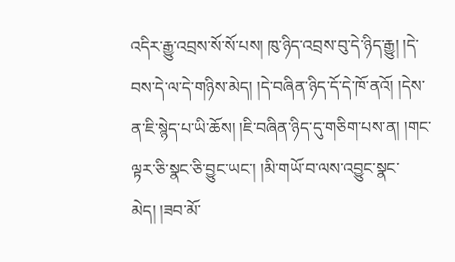འདིར་རྒྱུ་འབྲས་སོ་སོ་པས། ཁུ་ཉིད་འབྲས་བུ་དེ་ཉིད་རྒྱུ། །དེ་བས་དེ་ལ་དེ་གཉིས་མེད། །དེ་བཞིན་ཉིད་དོ་དེ་ཁོ་ནའོ། །དེས་ན་ཇི་སྙེད་པ་ཡི་ཆོས། །ཇི་བཞིན་ཉིད་དུ་གཅིག་པས་ན། །གང་ལྟར་ཅི་སྣང་ཅི་བྱུང་ཡང་། །མི་གཡོ་བ་ལས་འབྱུང་སྣང་མེད། །ཟབ་མོ་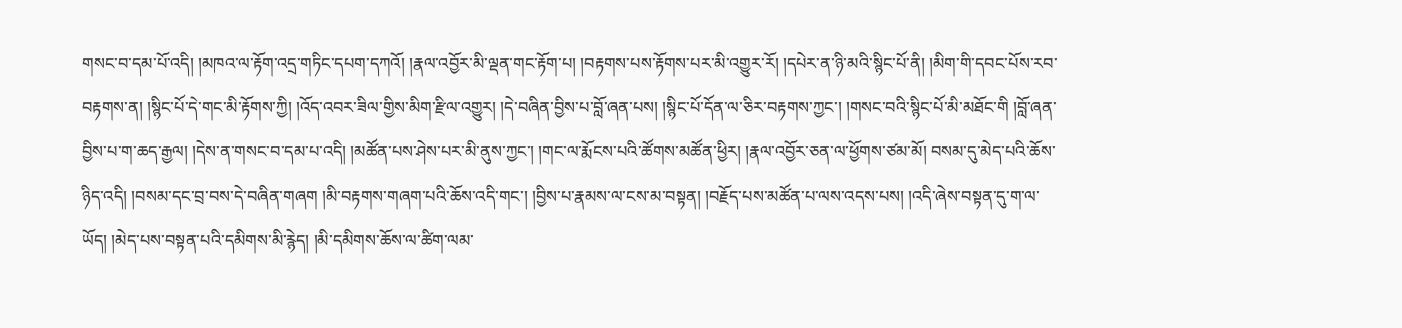གསང་བ་དམ་པོ་འདི། །མཁའ་ལ་རྟོག་འདྲ་གཏིང་དཔག་དཀའོ། །རྣལ་འབྱོར་མི་ལྡན་གང་རྟོག་པ། །བརྟགས་པས་རྟོགས་པར་མི་འགྱུར་རོ། །དཔེར་ན་ཉི་མའི་སྙིང་པོ་ནི། །མིག་གི་དབང་པོས་རབ་བརྟགས་ན། །སྙིང་པོ་དེ་གང་མི་རྟོགས་ཀྱི། །འོད་འབར་ཟིལ་གྱིས་མིག་རྫིལ་འགྱུར། །དེ་བཞིན་བྱིས་པ་བློ་ཞན་པས། །སྙིང་པོ་དོན་ལ་ཅིར་བརྟགས་ཀྱང་། །གསང་བའི་སྙིང་པོ་མི་མཐོང་གི །བློ་ཞན་བྱིས་པ་ག་ཆད་རྒྱལ། །དེས་ན་གསང་བ་དམ་པ་འདི། །མཚོན་པས་ཤེས་པར་མི་ནུས་ཀྱང་། །གང་ལ་རྨོངས་པའི་ཚོགས་མཚོན་ཕྱིར། །རྣལ་འབྱོར་ཅན་ལ་ཕྱོགས་ཙམ་མོ། བསམ་དུ་མེད་པའི་ཆོས་ཉིད་འདི། །བསམ་དང་བྲ་བས་དེ་བཞིན་གཞག །མི་བརྟགས་གཞག་པའི་ཆོས་འདི་གང་། །བྱིས་པ་རྣམས་ལ་ངས་མ་བསྟན། །བརྗོད་པས་མཚོན་པ་ལས་འདས་པས། །འདི་ཞེས་བསྟན་དུ་ག་ལ་ཡོད། །མེད་པས་བསྟན་པའི་དམིགས་མི་རྙེད། །མི་དམིགས་ཆོས་ལ་ཚིག་ལམ་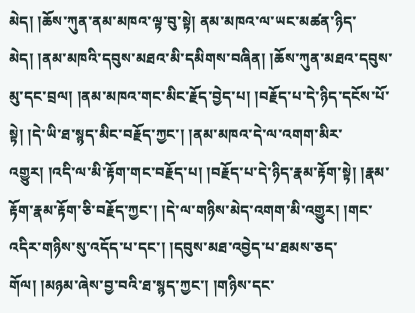མེད། །ཆོས་ཀུན་ནམ་མཁའ་ལྟ་བུ་སྟེ། ནམ་མཁའ་ལ་ཡང་མཚན་ཉིད་མེད། །ནམ་མཁའི་དབུས་མཐའ་མི་དམིགས་བཞིན། །ཆོས་ཀུན་མཐའ་དབུས་མུ་དང་བྲལ། །ནམ་མཁའ་གང་མིང་རྗོད་བྱེད་པ། །བརྗོད་པ་དེ་ཉིད་དངོས་པོ་སྟེ། །དེ་ཡི་ཐ་སྙད་མིང་བརྗོད་ཀྱང་། །ནམ་མཁའ་དེ་ལ་འགག་མིར་འགྱུར། །འདི་ལ་མི་རྟོག་གང་བརྗོད་པ། །བརྗོད་པ་དེ་ཉིད་རྣམ་རྟོག་སྟེ། །རྣམ་རྟོག་རྣམ་རྟོག་ཅི་བརྗོད་ཀྱང་། །དེ་ལ་གཉིས་མེད་འགག་མི་འགྱུར། །གང་འདིར་གཉིས་སུ་འདོད་པ་དང་། །དབུས་མཐ་འབྱེད་པ་ཐམས་ཅད་གོལ། །མཉམ་ཞེས་བྱ་བའི་ཐ་སྙད་ཀྱང་། །གཉིས་དང་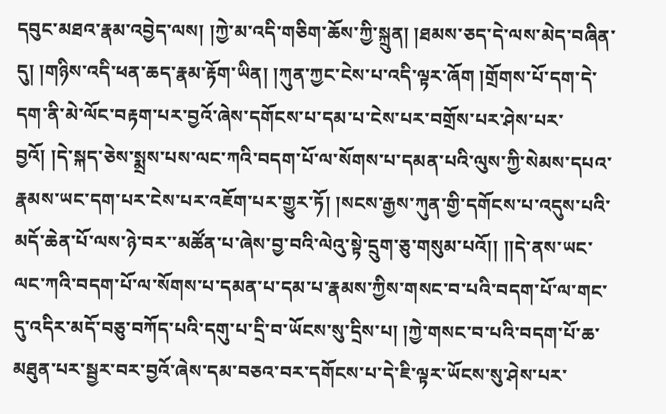དབུང་མཐའ་རྣམ་འབྱེད་ལས། །ཀྱེ་མ་འདི་གཅིག་ཆོས་ཀྱི་སྐྲུན། །ཐམས་ཅད་དེ་ལས་མེད་བཞིན་དུ། །གཉིས་འདི་ཕན་ཆད་རྣམ་རྟོག་ཡིན། །ཀུན་ཀྱང་ངེས་པ་འདི་ལྟར་ཞོག །གྲོགས་པོ་དག་དེ་དག་ནི་མེ་ལོང་བརྟག་པར་བྱའོ་ཞེས་དགོངས་པ་དམ་པ་ངེས་པར་བགྲོས་པར་ཤེས་པར་བྱའོ། །དེ་སྐད་ཅེས་སྨྲས་པས་ལང་ཀའི་བདག་པོ་ལ་སོགས་པ་དམན་པའི་ལུས་ཀྱི་སེམས་དཔའ་རྣམས་ཡང་དག་པར་ངེས་པར་འཇོག་པར་གྱུར་ཏོ། །སངས་རྒྱས་ཀུན་གྱི་དགོངས་པ་འདུས་པའི་མདོ་ཆེན་པོ་ལས་ཉེ་བར་་མཚོན་པ་ཞེས་བྱ་བའི་ལེའུ་སྟེ་དྲུག་ཅུ་གསུམ་པའོ།། །།དེ་ནས་ཡང་ལང་ཀའི་བདག་པོ་ལ་སོགས་པ་དམན་པ་དམ་པ་རྣམས་ཀྱིས་གསང་བ་པའི་བདག་པོ་ལ་གང་དུ་འདིར་མདོ་བཅུ་བཀོད་པའི་དགུ་པ་དྲི་བ་ཡོངས་སུ་དྲིས་པ། །ཀྱེ་གསང་བ་པའི་བདག་པོ་ཆ་མཐུན་པར་སྦྱར་བར་བྱའོ་ཞེས་དམ་བཅའ་བར་དགོངས་པ་དེ་ཇི་ལྟར་ཡོངས་སུ་ཤེས་པར་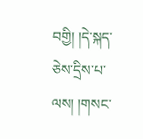བགྱི། །དེ་སྐད་ཅེས་དྲིས་པ་ལས། །གསང་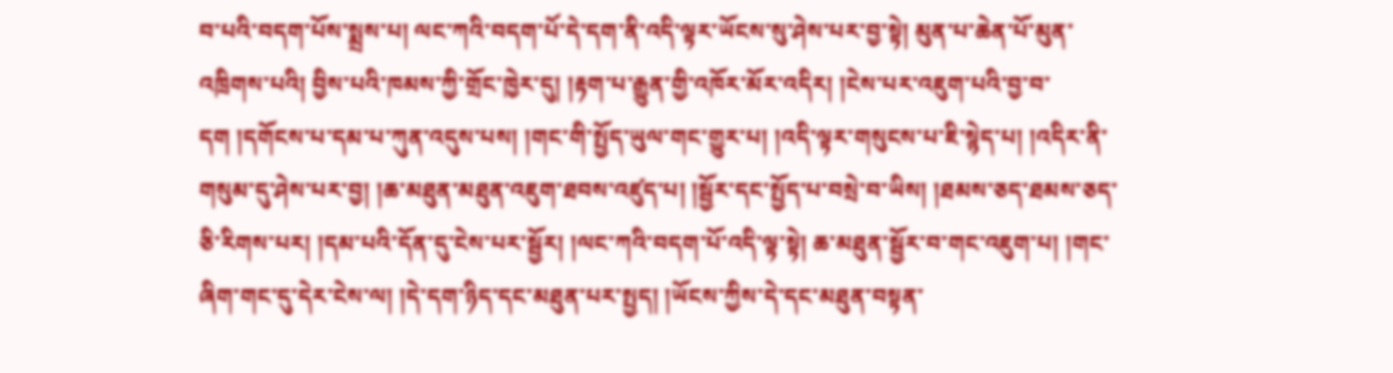བ་པའི་བདག་པོས་སྨྲས་པ། ལང་ཀའི་བདག་པོ་དེ་དག་ནི་འདི་ལྟར་ཡོངས་སུ་ཤེས་པར་བྱ་སྟེ། མུན་པ་ཆེན་པོ་མུན་འཁྲིགས་པའི། བྱིས་པའི་ཁམས་ཀྱི་གྲོང་ཁྱེར་དུ། །རྟག་པ་རྒྱུན་གྱི་འཁོར་མོར་འདིར། །ངེས་པར་འཇུག་པའི་བྱ་བ་དག །དགོངས་པ་དམ་པ་ཀུན་འདུས་པས། །གང་གི་སྤྱོད་ཡུལ་གང་གྱུར་པ། །འདི་ལྟར་གསུངས་པ་ཇི་སྙེད་པ། །འདིར་ནི་གསུམ་དུ་ཤེས་པར་བྱ། །ཆ་མཐུན་མཐུན་འཇུག་ཐབས་འཛུད་པ། །སྦྱོར་དང་སྤྱོད་པ་བསྲེ་བ་ཡིས། །ཐམས་ཅད་ཐམས་ཅད་ཅི་རིགས་པར། །དམ་པའི་དོན་དུ་ངེས་པར་སྦྱོར། །ལང་ཀའི་བདག་པོ་འདི་ལྟ་སྟེ། ཆ་མཐུན་སྦྱོར་བ་གང་འཇུག་པ། །གང་ཞིག་གང་དུ་དེར་ངེས་ལ། །དེ་དག་ཉིད་དང་མཐུན་པར་སྤྱད། །ཡོངས་ཀྱིས་དེ་དང་མཐུན་བསྟན་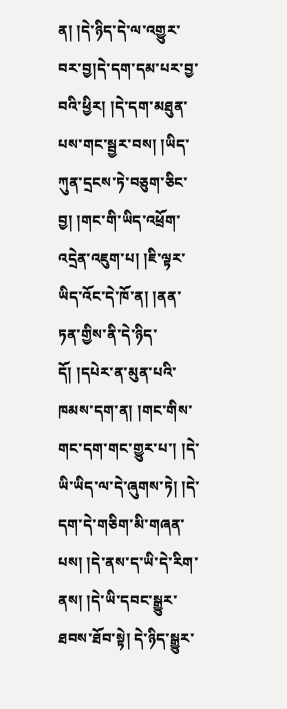ན། །དེ་ཉིད་དེ་ལ་འགྱུར་བར་བྱ།དེ་དག་དམ་པར་བྱ་བའི་ཕྱིར། །དེ་དག་མཐུན་པས་གང་སྦྱར་བས། །ཡིད་ཀུན་དྲངས་ཏེ་བཅུག་ཅིང་བྱ། །གང་གི་ཡིད་འཕྲོག་འདྲེན་འཇུག་པ། །ཇི་ལྟར་ཡིད་འོང་དེ་ཁོ་ན། །ནན་ཏན་གྱིས་ནི་དེ་ཉིད་དོ། །དཔེར་ན་མུན་པའི་ཁམས་དག་ན། །གང་གིས་གང་དག་གང་གྱུར་པ་། །དེ་ཡི་ཡིད་ལ་དེ་ཞུགས་ཏེ། །དེ་དག་དེ་གཅིག་མི་གཞན་པས། །དེ་ནས་ད་ཡི་དེ་རིག་ནས། །དེ་ཡི་དབང་སྒྱུར་ཐབས་ཐོབ་སྟེ། དེ་ཉིད་སྒྱུར་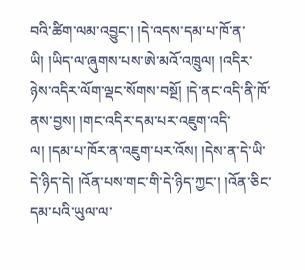བའི་ཚིག་ལམ་འབྱུང་། །དེ་འདས་དམ་པ་ཁོ་ན་ཡི། །ཡིད་ལ་ཞུགས་པས་ཨེ་མའོ་འཁྲུལ། །འདིར་ཉེས་འདིར་ལོག་ལྡང་སོགས་བསྔོ། །དེ་ནང་འདི་ནི་ཁོ་ནས་བྱས། །གང་འདིར་དམ་པར་འཇུག་འདི་ལ། །དམ་པ་ཁོར་ན་འཇུག་པར་འོས། །དེས་ན་དེ་ཡི་དེ་ཉིད་དེ། །འོན་པས་གང་གི་དེ་ཉིད་ཀྱང་། །འོན་ཅིང་དམ་པའི་ཡུལ་ལ་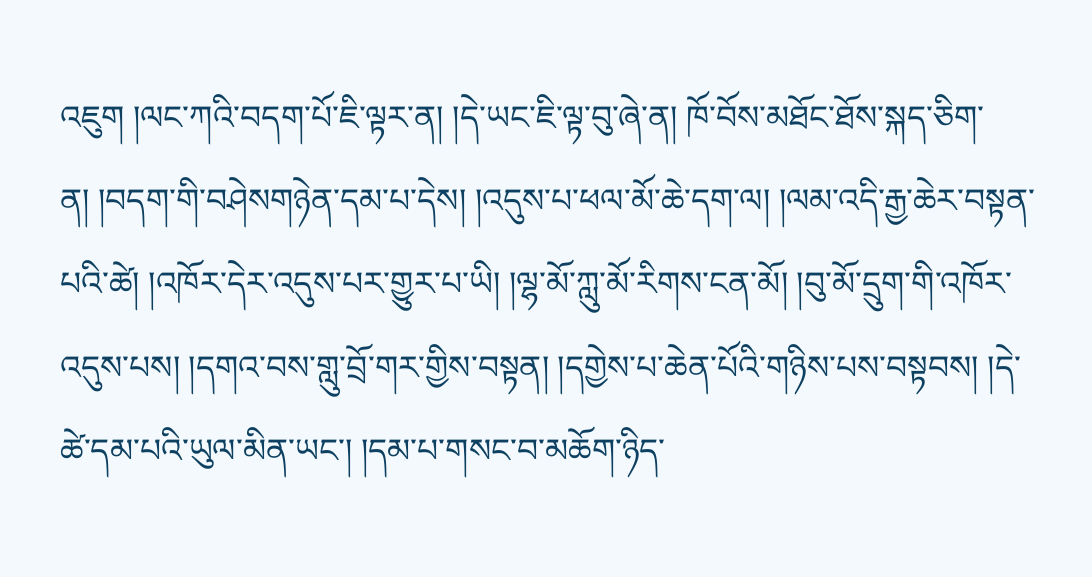འཇུག །ལང་ཀའི་བདག་པོ་ཇི་ལྟར་ན། །དེ་ཡང་ཇི་ལྟ་བུ་ཞེ་ན། ཁོ་བོས་མཐོང་ཐོས་སྐད་ཅིག་ན། །བདག་གི་བཤེསགཉེན་དམ་པ་དེས། །འདུས་པ་ཕལ་མོ་ཆེ་དག་ལ། །ལམ་འདི་རྒྱ་ཆེར་བསྟན་པའི་ཚེ། །འཁོར་དེར་འདུས་པར་གྱུར་པ་ཡི། །ལྷ་མོ་ཀླུ་མོ་རིགས་ངན་མོ། །བུ་མོ་དྲུག་གི་འཁོར་འདུས་པས། །དགའ་བས་གླུ་བྲོ་གར་གྱིས་བསྟན། །དགྱེས་པ་ཆེན་པོའི་གཉིས་པས་བསྟབས། །དེ་ཚེ་དམ་པའི་ཡུལ་མིན་ཡང་། །དམ་པ་གསང་བ་མཆོག་ཉིད་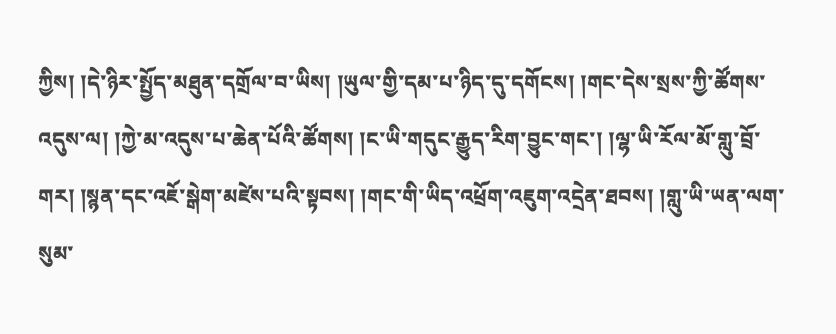ཀྱིས། །དེ་ཉིར་སྤྱོད་མཐུན་དགྲོལ་བ་ཡིས། །ཡུལ་གྱི་དམ་པ་ཉིད་དུ་དགོངས། །གང་དེས་སྲས་ཀྱི་ཚོགས་འདུས་ལ། །ཀྱེ་མ་འདུས་པ་ཆེན་པོའི་ཚོགས། །ང་ཡི་གདུང་རྒྱུད་རིག་བྱུང་གང་། །ལྷ་ཡི་རོལ་མོ་གླུ་བྲོ་གར། །སྙན་དང་འཇོ་སྒེག་མཛེས་པའི་སྟབས། །གང་གི་ཡིད་འཕྲོག་འཇུག་འདྲེན་ཐབས། །གླུ་ཡི་ཡན་ལག་སུམ་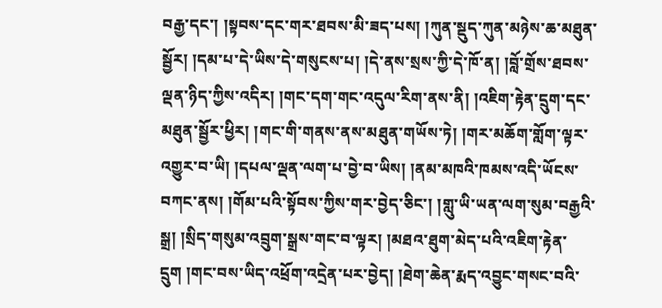བརྒྱ་དང་། །སྟབས་དང་གར་ཐབས་མི་ཟད་པས། །ཀུན་སྡུད་ཀུན་མཉེས་ཆ་མཐུན་སྦྱོར། །དམ་པ་དེ་ཡིས་དེ་གསུངས་པ། །དེ་ནས་སྲས་ཀྱི་དེ་ཁོ་ན། །བློ་གྲོས་ཐབས་ལྡན་ཉིད་ཀྱིས་འདིར། །གང་དག་གང་འདུལ་རིག་ནས་ནི། །འཇིག་རྟེན་དྲུག་དང་མཐུན་སྦྱོར་ཕྱིར། །གང་གི་གནས་ནས་མཐུན་གཡོས་ཏེ། །གར་མཆོག་གློག་ལྟར་འགྱུར་བ་ཡི། །དཔལ་ལྡན་ལག་པ་བྱེ་བ་ཡིས། །ནམ་མཁའི་ཁམས་འདི་ཡོངས་བཀང་ནས། །གོམ་པའི་སྟོབས་ཀྱིས་གར་བྱེད་ཅིང་། །གླུ་ཡི་ཡན་ལག་སུམ་བརྒྱའི་སྒྲ། །སྲིད་གསུམ་འབྲུག་སྒྲས་གང་བ་ལྟར། །མཐའ་ཐུག་མེད་པའི་འཇིག་རྟེན་དྲུག །གང་བས་ཡིད་འཕྲོག་འདྲེན་པར་བྱེད། །ཐེག་ཆེན་རྨད་འབྱུང་གསང་བའི་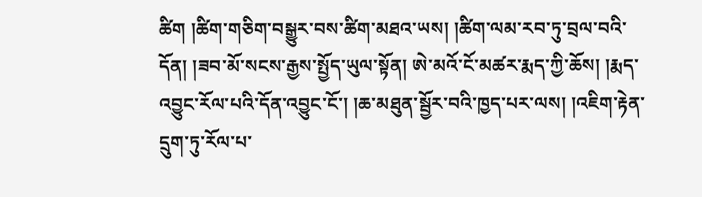ཚིག །ཚིག་གཅིག་བསྒྱུར་བས་ཚིག་མཐའ་ཡས། །ཚིག་ལམ་རབ་ཏུ་བྲལ་བའི་དོན། །ཟབ་མོ་སངས་རྒྱས་སྤྱོད་ཡུལ་སྟོན། ཨེ་མའོ་ངོ་མཚར་རྨད་ཀྱི་ཆོས། །རྨད་འབྱུང་རོལ་པའི་དོན་འབྱུང་ངོ་། །ཆ་མཐུན་སྦྱོར་བའི་ཁྱད་པར་ལས། །འཇིག་རྟེན་དྲུག་ཏུ་རོལ་པ་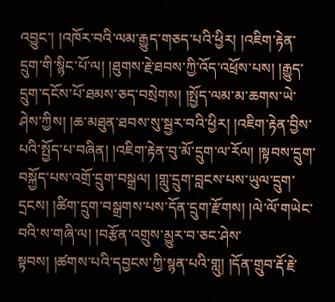འབྱུང་། །འཁོར་བའི་ལམ་རྒྱུད་གཅད་པའི་ཕྱིར། །འཇིག་རྟེན་དྲུག་གི་སྙིང་པོ་ལ། །ཐུགས་རྗེ་ཐབས་ཀྱི་འོད་འཕྲོས་པས། །རྒྱུད་དྲུག་དངོས་པོ་ཐམས་ཅད་བསྲེགས། །སྤྱོད་ལམ་མ་ཆགས་ཡེ་ཤེས་ཀྱིས། །ཆ་མཐུན་ཐབས་སུ་སྦྱར་བའི་ཕྱིར། །འཇིག་རྟེན་བྱིས་པའི་སྤྱོད་པ་བཞིན། །འཇིག་རྟེན་བུ་མོ་དྲུག་ལ་རོལ། །སྟབས་དྲུག་བསྐྱོད་པས་འགྲོ་དྲུག་བསྒྲལ། །གླུ་དྲུག་བླངས་པས་ཡུལ་དྲུག་དྲངས། །ཚིག་དྲུག་བསྒྲགས་པས་དོན་དྲུག་རྫོགས། །ལེ་ལོ་གཡེང་བའི་ས་གཞི་ལ། །བརྩོན་འགྲུས་མྱུར་བ་ཅང་ཤེས་སྟབས། །ཚགས་པའི་དབྱངས་ཀྱི་སྙན་པའི་གླུ། །དོན་གྲུབ་རྡོ་རྗེ་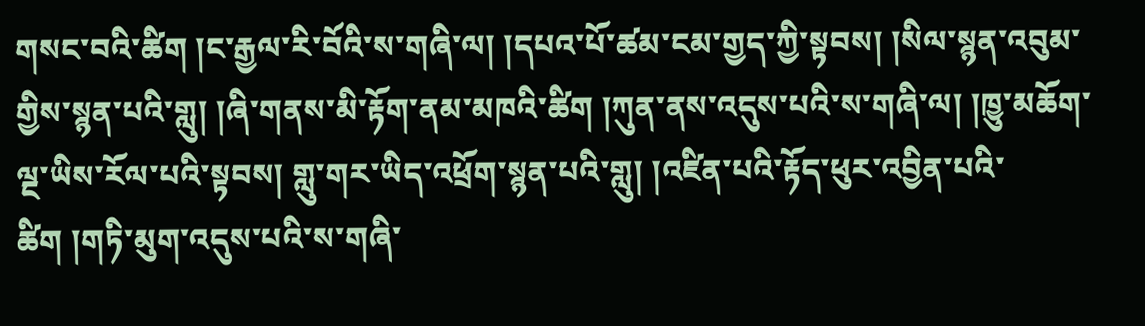གསང་བའི་ཚིག །ང་རྒྱལ་རི་བོའི་ས་གཞི་ལ། །དཔའ་པོ་ཚམ་ངམ་གྱད་ཀྱི་སྟབས། །སིལ་སྙན་འབུམ་གྱིས་སྙན་པའི་གླུ། །ཞི་གནས་མི་རྟོག་ནམ་མཁའི་ཚིག །ཀུན་ནས་འདུས་པའི་ས་གཞི་ལ། །ཁྱུ་མཆོག་ལྔ་ཡིས་རོལ་པའི་སྟབས། གླུ་གར་ཡིད་འཕྲོག་སྙན་པའི་གླུ། །འཛིན་པའི་རྟོད་ཕུར་འབྱིན་པའི་ཚིག །གཏི་མུག་འདུས་པའི་ས་གཞི་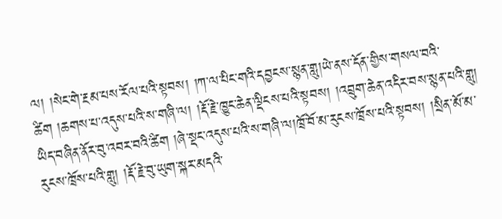ལ། །སེང་གེ་རྔམ་པས་རོལ་པའི་སྟབས། །ཀ་ལ་པིང་གའི་དབྱངས་སྙན་གླུ།ཡེ་ནས་དོན་གྱིས་གསལ་བའི་ཚིག །ཆགས་པ་འདུས་པའི་ས་གཞི་ལ། །རྡོ་རྗེ་ཁྱུང་ཆེན་ལྡིངས་པའི་སྟབས། །འབྲུག་ཆེན་འདིར་བས་སྙན་པའི་གླུ། ཡིད་བཞིན་ནོར་བུ་འབར་བའི་ཚིག །ཞེ་སྡང་འདུས་པའི་ས་གཞི་ལ།ཁྲོ་བོ་མ་རུངས་ཁྲོས་པའི་སྟབས། །སྲིན་མོ་མ་རུངས་ཁྲོས་པའི་གླུ། །རྡོ་རྗེ་བུ་ཡུག་སྐར་མདའི་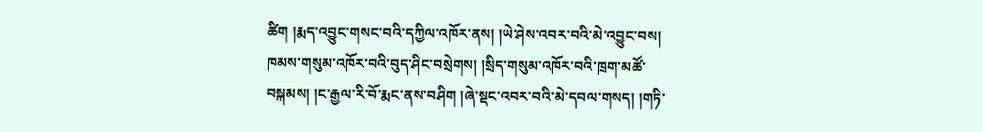ཚིག །རྨད་འབྱུང་གསང་བའི་དཀྱིལ་འཁོར་ནས། །ཡེ་ཤེས་འབར་བའི་མེ་འབྱུང་བས། ཁམས་གསུམ་འཁོར་བའི་བུད་ཤིང་བསྲེགས། །སྲིད་གསུམ་འཁོར་བའི་ཁྲག་མཚོ་བསྐམས། །ང་རྒྱལ་རི་བོ་རྨང་ནས་བཤིག །ཞེ་སྡང་འབར་བའི་མེ་དབལ་གསད། །གཏི་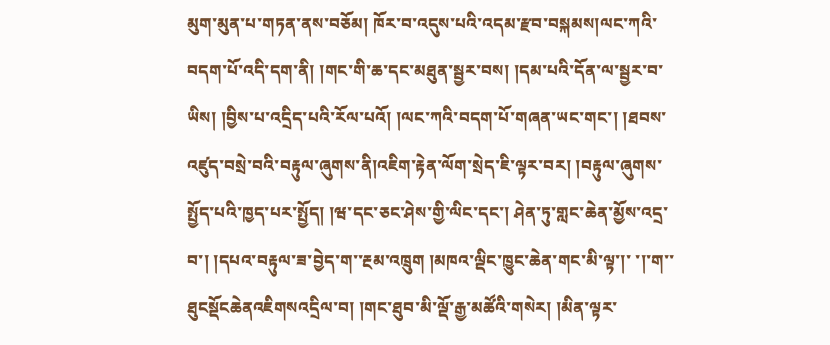མུག་མུན་པ་གཏན་ནས་བཅོམ། ཁོར་བ་འདུས་པའི་འདམ་རྫབ་བསྐམས།ལང་ཀའི་བདག་པོ་འདི་དག་ནི། །གང་གི་ཆ་དང་མཐུན་སྦྱར་བས། །དམ་པའི་དོན་ལ་སྦྱར་བ་ཡིས། །བྱིས་པ་འདྲིད་པའི་རོལ་པའོ། །ལང་ཀའི་བདག་པོ་གཞན་ཡང་གང་། །ཐབས་འཛུད་བསྲེ་བའི་བརྟུལ་ཞུགས་ནི།འཇིག་རྟེན་ལོག་སྲེད་ཇི་ལྟར་བར། །བརྟུལ་ཞུགས་སྤྱོད་པའི་ཁྱད་པར་སྤྱོད། །ཝ་དང་ཅང་ཤེས་གྱི་ལིང་དང་། ཤེན་ཏུ་གླང་ཆེན་མྱོས་འདྲ་བ་། །དཔའ་བརྟུལ་ཟ་བྱེད་ག་་རྔམ་འཁྲུག །མཁའ་ལྡིང་ཁྱུང་ཆེན་གང་མི་ལྟ་།་ ་།་ག་་ཐུངསྡོངཆེནའཇིགསའདྲིལ་བ། །གང་ཐུབ་མི་ལྡོ་རྒྱ་མཚོའི་གསེར། །མིན་ལྟར་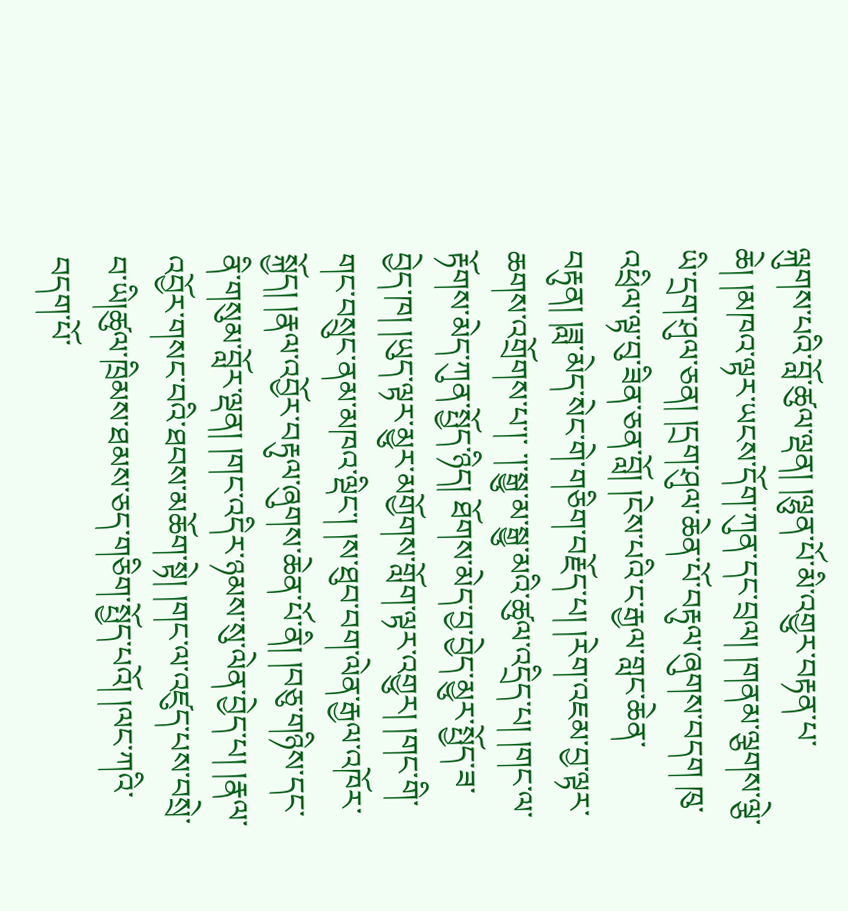ལྐུགས་པའི་བློ་ཚུལ་ལྡན། །ལྷུན་པོ་མི་འགྱུར་བརྟན་པ་ཆེ། །མཁའ་ལྟར་ཡངས་དོག་ཀུན་དང་བྲལ། །གནམ་ལྕགས་ལྕེ་ཡི་དྲག་ཤུལ་ཅན། །དྲག་ཤུལ་ཆེན་པོ་བརྟུལ་ཞུགས་བདག ཁུ་འཕྲིལ་ལྟ་བུ་ཟིན་ཅན་བློ། །ངེས་པའི་ང་རྒྱལ་གླང་ཆེན་བརྟུན། །ཟླ་མེད་སེང་གེ་གཅིག་བརྗོད་པ། །རེག་འཇམ་བྱ་ལྟར་ཆགས་འགྲོགས་པ་།་ ་།་སྒྱུ་མ་སྒྱུ་མའི་ཚུལ་འདྲིད་པ། །གང་ལ་རྟོགས་མེད་ཀུན་སྤྱོད་ཉིད། ཐོགས་མེད་བྱ་བྱེད་མྱུར་སྤྱོད་ཟ་བྱེད་ཁ། །ཡུད་ལྟར་མྱུར་མགྱོགས་གློག་ལྟར་འགྱུར། །གང་གི་གང་བསྲུང་ནམ་མཁའ་ལྡིང་། །ས་ཐུབ་བག་ལེན་རྒྱལ་འཁོར་སྐྱོད། །རྣལ་འབྱོར་བརྟུལ་ཞུགས་ཆེན་པོ་ནི། །བཅུ་གཉིས་དང་ནི་གསུམ་བློར་ལྡན། །གང་འདིར་ཉམས་སུ་ལེན་བྱེད་པ། །རྣལ་འབྱོར་གསང་བའི་ཐབས་མཆོག་སྟེ། །གང་ལ་འཛུད་པས་བསྲེ་བ་ཡི།ཚུལ་ཁྲིམས་ཐམས་ཅད་གཅིག་སྤྱོད་པའོ། །ལང་ཀའི་བདག་པོ་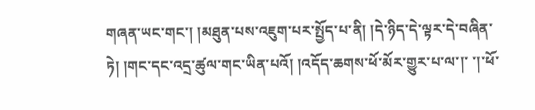གཞན་ཡང་གང་། །མཐུན་པས་འཇུག་པར་སྤྱོད་པ་ནི། །དེ་ཉིད་དེ་ལྟར་དེ་བཞིན་ཏེ། །གང་དང་འདྲ་ཚུལ་གང་ཡིན་པའོ། །འདོད་ཆགས་ཕོ་མོར་གྱུར་པ་ལ་།་ ་།་ཕོ་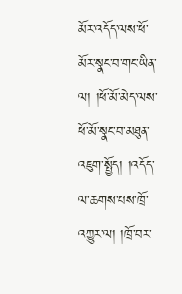མོར་འདོད་ལས་ཕོ་མོར་སྣང་བ་གང་ཡིན་ལ། །ཕོ་མོ་མེད་ལས་ཕོ་མོ་སྣང་བ་མཐུན་འཇུག་སྤྱོད། །འདོད་ལ་ཆགས་པས་ཁྲོ་འཀྱུར་ལ། །ཁྲོ་བར་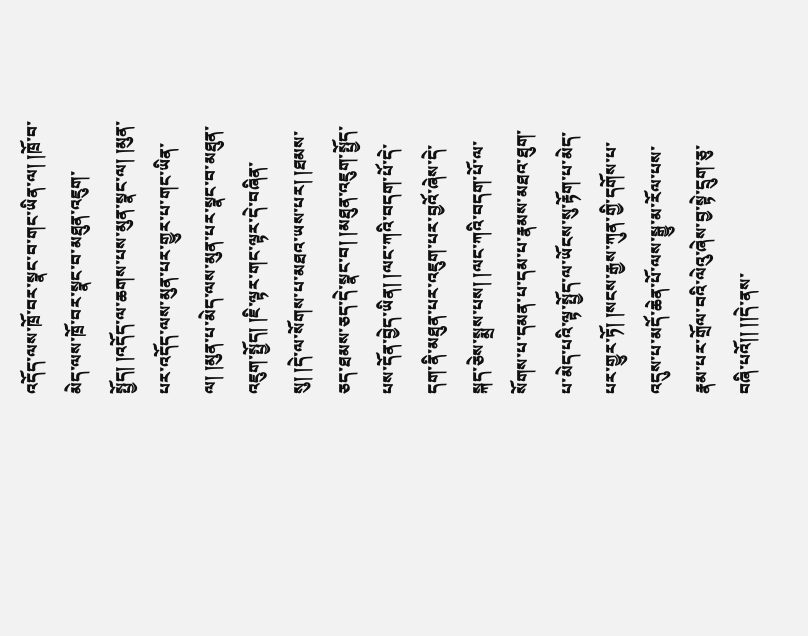འདོད་ལས་ཁྲོ་བར་སྣང་བ་གང་ཡིན་ལ། །ཁྲོ་བ་མེད་ལས་ཁྲོ་བར་སྣང་བ་མཐུན་འཇུག་སྤྱོད། །འདོད་ལ་ཆགས་པས་མུན་སྣང་ལ། །མུན་པར་འདོད་ལས་མུན་པར་གྱུར་པ་གང་ཡིན་ལ། །མུན་པ་མེད་ལས་མུན་པར་སྣང་བ་མཐུན་འཇུག་སྤྱོད། །ཇི་ལྟར་གང་ལྟར་དེ་བཞིན་སུ། །དེ་ལ་སོགས་པ་མཐའ་ཡས་པར། །ཐམས་ཅད་ཐམས་ཅད་དེ་སྣང་བ། །མཐུན་འཇུག་སྤྱོད་པས་དོན་བྱེད་ཡིན། །ལང་ཀའི་བདག་པོ་དེ་དག་ནི་མཐུན་པར་འཇུག་པར་བྱའོ་ཞེས་དེ་སྐད་ཅེས་སྨྲས་པས། །ལང་ཀའི་བདག་པོ་ལ་སོགས་པ་དམན་པ་དམ་པ་རྣམས་མཐའ་ཐུག་པ་མེད་པའི་ལྟ་སྤྱོད་ལ་ཡོངས་སུ་རྟོག་པ་མེད་པར་གྱུར་ཏོ། །སངས་རྒྱས་ཀུན་གྱི་དགོས་པ་འདུས་པ་མདོ་ཆེན་པོ་ལས་སྒྱུ་མ་རོལ་པས་རྣམ་པར་གྲོལ་བའི་ལེའུ་ཞེས་བྱ་སྟེ་དྲུག་ཅུ་བཞི་པའོ།། །།དེ་ནས་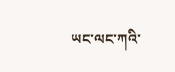ཡང་ལང་ཀའི་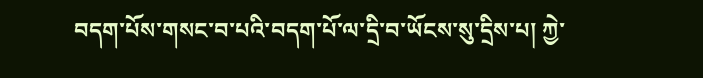བདག་པོས་གསང་བ་པའི་བདག་པོ་ལ་དྲི་བ་ཡོངས་སུ་དྲིས་པ། ཀྱེ་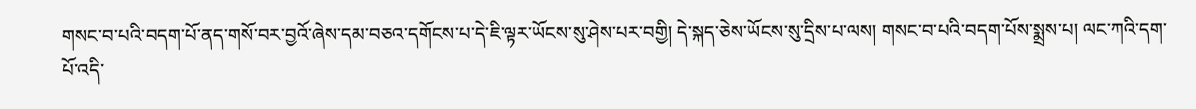གསང་བ་པའི་བདག་པོ་ནད་གསོ་བར་བྱའོ་ཞེས་དམ་བཅའ་དགོངས་པ་དེ་ཇི་ལྟར་ཡོངས་སུ་ཤེས་པར་བགྱི། དེ་སྐད་ཅེས་ཡོངས་སུ་དྲིས་པ་ལས། གསང་བ་པའི་བདག་པོས་སྨྲས་པ། ལང་ཀའི་དག་པོ་འདི་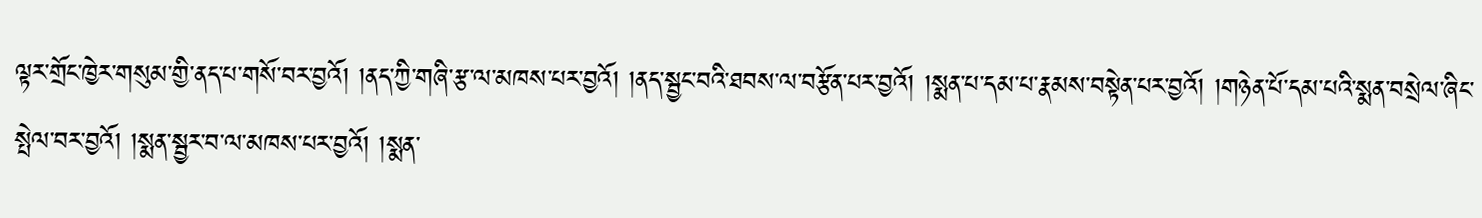ལྟར་གྲོང་ཁྱེར་གསུམ་གྱི་ནད་པ་གསོ་བར་བྱའོ། །ནད་ཀྱི་གཞི་རྩ་ལ་མཁས་པར་བྱའོ། །ནད་སྦྱང་བའི་ཐབས་ལ་བརྩོན་པར་བྱའོ། །སྨན་པ་དམ་པ་རྣམས་བསྟེན་པར་བྱའོ། །གཉེན་པོ་དམ་པའི་སྨན་བསྲེལ་ཞིང་སྤེལ་བར་བྱའོ། །སྨན་སྦྱར་བ་ལ་མཁས་པར་བྱའོ། །སྨན་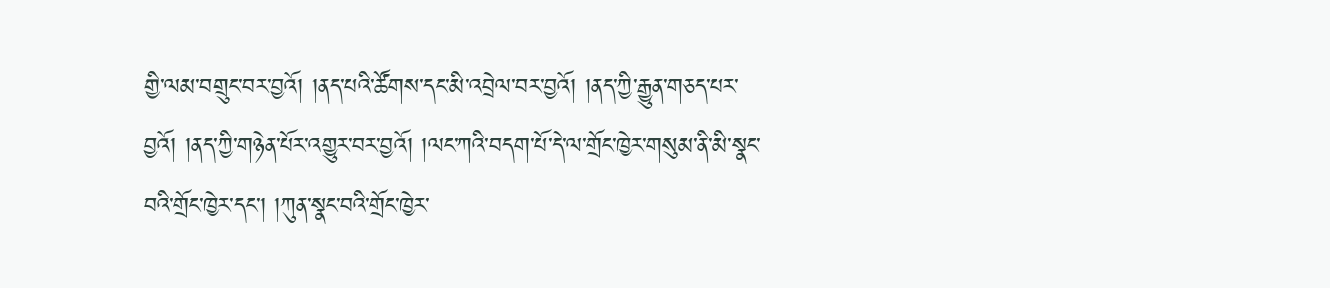གྱི་ལམ་བགྲུང་བར་བྱའོ། །ནད་པའི་ཚོགས་དང་མི་འབྲེལ་བར་བྱའོ། །ནད་ཀྱི་རྒྱུན་གཅད་པར་བྱའོ། །ནད་ཀྱི་གཉེན་པོར་འགྱུར་བར་བྱའོ། །ལང་ཀའི་བདག་པོ་དེ་ལ་གྲོང་ཁྱེར་གསུམ་ནི་མི་སྣང་བའི་གྲོང་ཁྱེར་དང་། །ཀུན་སྣང་བའི་གྲོང་ཁྱེར་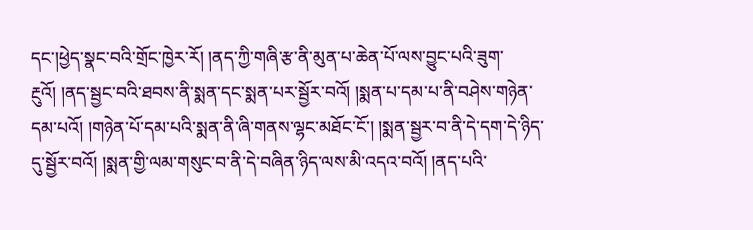དང་།ཕྱེད་སྣང་བའི་གྲོང་ཁྱེར་རོ། །ནད་ཀྱི་གཞི་རྩ་ནི་མུན་པ་ཆེན་པོ་ལས་བྱུང་པའི་ཟུག་རྔུའོ། །ནད་སྦྱང་བའི་ཐབས་ནི་སྨན་དང་སྨན་པར་སྦྱོར་བའོ། །སྨན་པ་དམ་པ་ནི་བཤེས་གཉེན་དམ་པའོ། །གཉེན་པོ་དམ་པའི་སྨན་ནི་ཞི་གནས་ལྷང་མཐོང་ངོ་། །སྨན་སྦྱར་བ་ནི་དེ་དག་དེ་ཉིད་དུ་སྦྱོར་བའོ། །སྨན་གྱི་ལམ་གསུང་བ་ནི་དེ་བཞིན་ཉིད་ལས་མི་འདའ་བའོ། །ནད་པའི་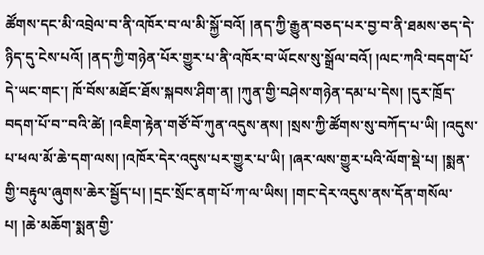ཚོགས་དང་མི་འབྲེལ་བ་ནི་འཁོར་བ་ལ་མི་སྐྱོ་བའོ། །ནད་ཀྱི་རྒྱུན་བཅད་པར་བྱ་བ་ནི་ཐམས་ཅད་དེ་ཉིད་དུ་ངེས་པའོ། །ནད་ཀྱི་གཉེན་པོར་གྱུར་པ་ནི་འཁོར་བ་ཡོངས་སུ་སྒྲོལ་བའོ། །ལང་ཀའི་བདག་པོ་དེ་ཡང་གང་། ཁོ་བོས་མཐོང་ཐོས་སྐབས་ཤིག་ན། །ཀུན་གྱི་བཤེས་གཉེན་དམ་པ་དེས། །དུར་ཁྲོད་བདག་པོ་བ་་བའི་ཚེ། །འཇིག་རྟེན་གཙོ་བོ་ཀུན་འདུས་ནས། །སྲས་ཀྱི་ཚོགས་སུ་བཀོད་པ་ཡི། །འདུས་པ་ཕལ་མོ་ཆེ་དག་ལས། །འཁོར་དེར་འདུས་པར་གྱུར་པ་ཡི། །ཞར་ལས་གྱུར་པའི་ལོག་སྡེ་པ། །སྨན་གྱི་བརྟུལ་ཞུགས་ཆེར་སྦྱོད་པ། །དྲང་སྲོང་ནག་པོ་ཀ་ལ་ཡིས། །གང་དེར་འདུས་ནས་དོན་གསོལ་པ། །ཆེ་མཆོག་སྨན་གྱི་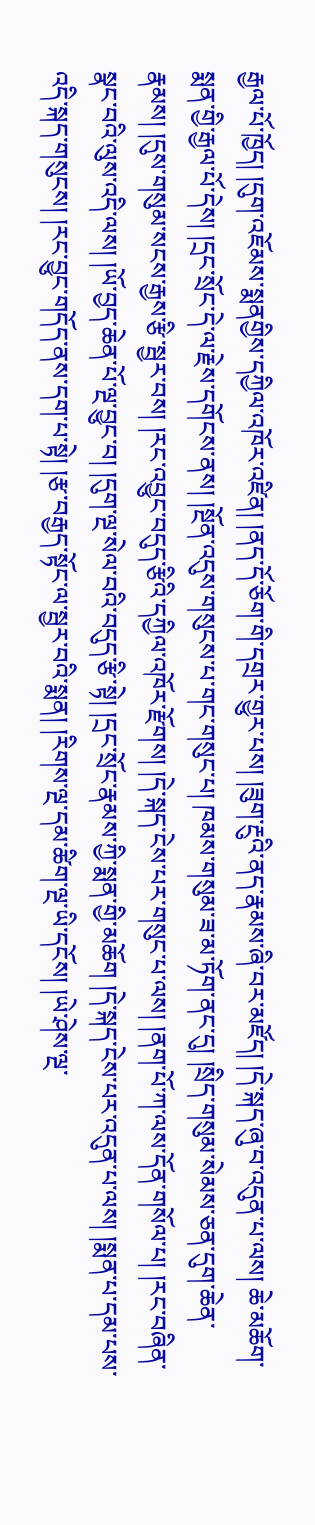རྒྱལ་པོ་ཁྱོད། །དུག་འཇོམས་སྨནགྱིས་དཀྱིལ་འཁོར་འཛིན། །ནད་དོ་ཅོག་གི་དགྲར་གྱུར་པས། །ཟུག་རྔུའི་ནད་རྣམས་ཞི་བར་མཛོད། །དེ་སྐད་ཞུ་བ་འདུན་པ་ལས། ཆེ་མཆོག་སྨན་གྱི་རྒྱལ་པོ་དེས། །དྲང་སྲོང་དེ་ལ་རྗེས་དགོངས་ནས། །སྔོན་འདུས་གསུངས་པ་གང་གསུང་པ། ཁམས་གསུམ་ཟ་མ་ཏོག་ནང་དུ། །སྲིད་གསུམ་སེམས་ཅན་དུག་ཆེན་རྣམས། །དུས་གསུམ་སངས་རྒྱས་རྩི་སྦྱར་བས། །རང་འབྱུང་བདུད་རྩིའི་དཀྱིལ་འཁོར་རྫོགས། །དེ་སྐད་ངེས་པར་གསུང་པ་ལས། །ནག་པོ་ཀ་ལས་དོན་གསོལ་པ། །རང་བཞིན་སྣང་བའི་ལུས་འདི་ལས། །ཡོ་བྱད་ཆེན་པོ་ལྔ་བྱུང་བ། །དུག་ལྔ་སེལ་བའི་བདུད་རྩི་སྟེ། །དྲང་སྲོང་རྣམས་ཀྱི་སྨན་གྱི་མཆོག །དེ་སྐད་ངེས་པར་འདུན་པ་ལས། །སྨན་པ་དམ་པས་འདི་སྐད་གསུངས། །རང་བྱུང་གདོད་ནས་དག་པ་སྟེ། །རྩ་བརྒྱད་སྟོང་ལ་སྦྱར་བའི་སྨན། །རིགས་ལྔ་དམ་ཚིག་ལྔ་ཡི་དངོས། །ཡེ་ཤེས་ལྔ་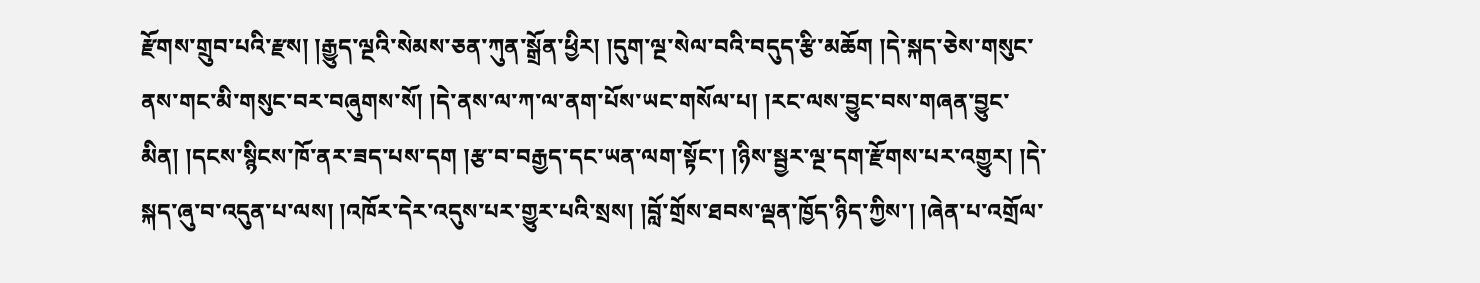རྫོགས་གྲུབ་པའི་རྫས། །རྒྱུད་ལྔའི་སེམས་ཅན་ཀུན་སྒྲོན་ཕྱིར། །དུག་ལྔ་སེལ་བའི་བདུད་རྩི་མཆོག །དེ་སྐད་ཅེས་གསུང་ནས་གང་མི་གསུང་བར་བཞུགས་སོ། །དེ་ནས་ལ་ཀ་ལ་ནག་པོས་ཡང་གསོལ་པ། །རང་ལས་བྱུང་བས་གཞན་བྱུང་མིན། །དངས་སྙིངས་ཁོ་ནར་ཟད་པས་དག །རྩ་བ་བརྒྱད་དང་ཡན་ལག་སྟོང་། །ཉིས་སྦྱར་ལྔ་དག་རྫོགས་པར་འགྱུར། །དེ་སྐད་ཞུ་བ་འདུན་པ་ལས། །འཁོར་དེར་འདུས་པར་གྱུར་པའི་སྲས། །བློ་གྲོས་ཐབས་ལྡན་ཁྱོད་ཉིད་ཀྱིས་། །ཞེན་པ་འགྲོལ་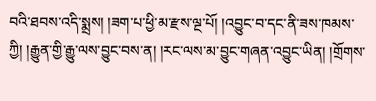བའི་ཐབས་འདི་སྨྲས། །ཟག་པ་ཕྱི་མ་རྫས་ལྔ་པོ། །འབྱུང་བ་དང་ནི་ཟས་ཁམས་ཀྱི། །རྒྱུན་གྱི་རྒྱུ་ལས་བྱུང་བས་ན། །རང་ལས་མ་བྱུང་གཞན་འབྱུང་ཡིན། །གྲོགས་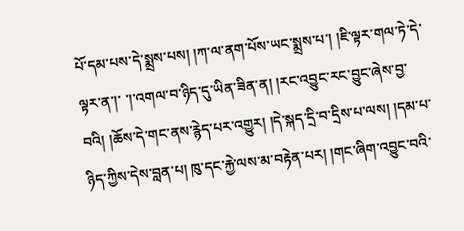པོ་དམ་པས་དེ་སྨྲས་པས། །ཀ་ལ་ནག་པོས་ཡང་སྨྲས་པ་། །ཇི་ལྟར་གལ་ཏེ་དེ་ལྟར་ན་།་ ་།་འགལ་བ་ཉིད་དུ་ཡིན་ཟིན་ན། །རང་འབྱུང་རང་བྱུང་ཞེས་བྱ་བའི། །ཆོས་དེ་གང་ནས་རྙེད་པར་འགྱུར། །དེ་སྐད་དྲི་བ་དྲིས་པ་ལས། །དམ་པ་ཉིད་ཀྱིས་དེས་བླན་པ། ཁུ་དང་རྐྱེ་ལས་མ་བརྟེན་པར། །གང་ཞིག་འབྱུང་བའི་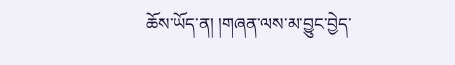ཆོས་ཡོད་ན། །གཞན་ལས་མ་བྱུང་བྱེད་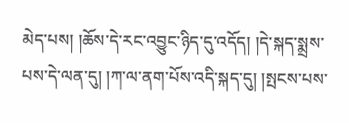མེད་པས། །ཆོས་དེ་རང་འབྱུང་ཉིད་དུ་འདོད། །དེ་སྐད་སྨྲས་པས་དེ་ལན་དུ། །ཀ་ལ་ནག་པོས་འདི་སྐད་དུ། །སྤངས་པས་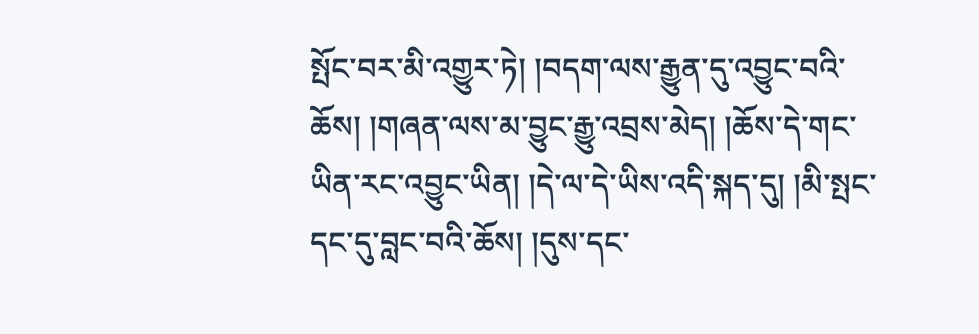སྤོང་བར་མི་འགྱུར་ཏེ། །བདག་ལས་རྒྱུན་དུ་འབྱུང་བའི་ཆོས། །གཞན་ལས་མ་བྱུང་རྒྱུ་འབྲས་མེད། །ཆོས་དེ་གང་ཡིན་རང་འབྱུང་ཡིན། །དེ་ལ་དེ་ཡིས་འདི་སྐད་དུ། །མི་སྤང་དང་དུ་བླང་བའི་ཆོས། །དུས་དང་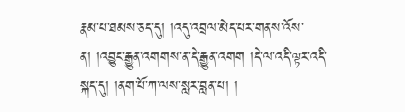རྣམ་པ་ཐམས་ཅད་དུ། །འདུ་འབྲལ་མེད་པར་གནས་འོས་ན། །འབྱུང་རྒྱུན་འགགས་ན་དེ་རྒྱུན་འགག །དེ་ལ་འདི་ལྟར་འདི་སྐད་དུ། །ནག་པོ་ཀ་ལས་སླར་བླན་པ། །